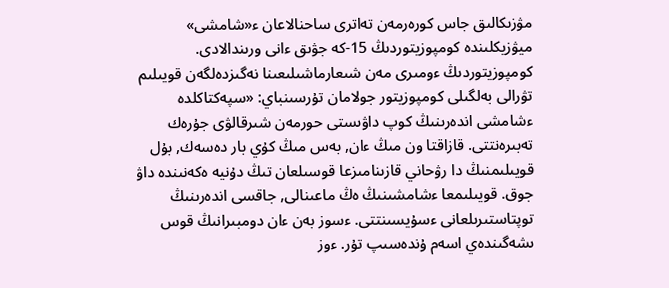مۋزىكالىق جاس كورەرمەن تەاترى ساحنالاعان ء«شامشى» ميۋزيكلىندە كومپوزيتوردىڭ 15-كە جۋىق ءانى ورىندالادى.
كومپوزيتوردىڭ ءومىرى مەن شىعارماشىلىعىنا نەگىزدەلگەن قويىلىم تۋرالى بەلگىلى كومپوزيتور جولامان تۇرسىنباي: «سپەكتاكلدە ءشامشى اندەرىنىڭ كوپ داۋىستى حورمەن شىرقالۋى جۇرەك تەبىرەنتتى. قازاقتا ون مىڭ ءان, بەس مىڭ كۇي بار دەسەك, بۇل قويىلىمنىڭ دا رۋحاني قازىنامىزعا قوسىلعان تىڭ دۇنيە ەكەنىندە داۋ جوق. قويىلىمعا ءشامشىنىڭ ەڭ ماعىنالى, جاقسى اندەرىنىڭ توپتاستىرىلعانى ءسۇيسىنتتى. ءسوز بەن ءان دومبىرانىڭ قوس ىشەگىندەي اسەم ۇندەسىپ تۇر. ءوز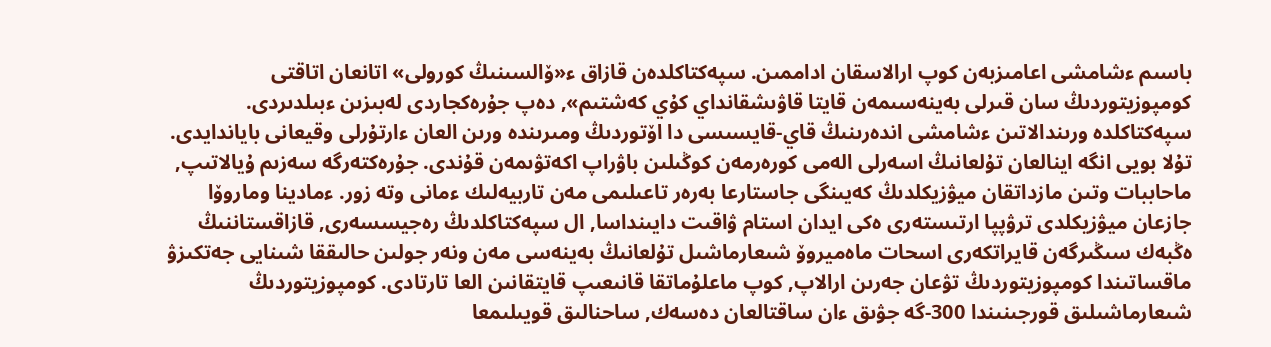باسىم ءشامشى اعامىزبەن كوپ ارالاسقان اداممىن. سپەكتاكلدەن قازاق ء«ۆالسىنىڭ كورولى» اتانعان اتاقتى كومپوزيتوردىڭ سان قىرلى بەينەسىمەن قايتا قاۋىشقانداي كۇي كەشتىم», دەپ جۇرەكجاردى لەبىزىن ءبىلدىردى.
سپەكتاكلدە ورىندالاتىن ءشامشى اندەرىنىڭ قاي-قايسىسى دا اۆتوردىڭ ومىرىندە ورىن العان ءارتۇرلى وقيعانى باياندايدى. تۇلا بويى انگە اينالعان تۇلعانىڭ اسەرلى الەمى كورەرمەن كوڭىلىن باۋراپ اكەتۋىمەن قۇندى. جۇرەكتەرگە سەزىم ۇيالاتىپ, ماحاببات وتىن مازداتقان ميۋزيكلدىڭ كەيىنگى جاستارعا بەرەر تاعىلىمى مەن تاربيەلىك ءمانى وتە زور. ءمادينا وماروۆا جازعان ميۋزيكلدى ترۋپپا ارتىستەرى ەكى ايدان استام ۋاقىت دايىنداسا, ال سپەكتاكلدىڭ رەجيسسەرى, قازاقستاننىڭ ەڭبەك سىڭىرگەن قايراتكەرى اسحات ماەميروۆ شىعارماشىل تۇلعانىڭ بەينەسى مەن ونەر جولىن حالىققا شىنايى جەتكىزۋ ماقساتىندا كومپوزيتوردىڭ تۋعان جەرىن ارالاپ, كوپ ماعلۇماتقا قانىعىپ قايتقانىن العا تارتادى. كومپوزيتوردىڭ شىعارماشىلىق قورجىنىندا 300-گە جۋىق ءان ساقتالعان دەسەك, ساحنالىق قويىلىمعا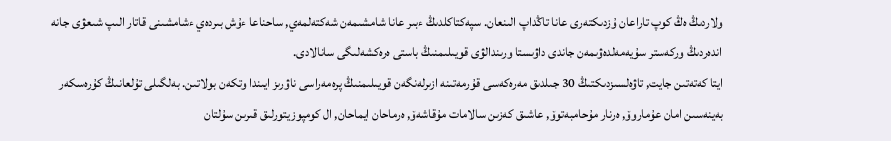ولاردىڭ ەڭ كوپ تاراعان ۇزدىكتەرى عانا تاڭداپ الىنعان. سپەكتاكلدىڭ ءبىر عانا شامشىمەن شەكتەلمەي, ساحناعا ءۇش بىردەي ءشامشىنى قاتار الىپ شىعۋى جانە اندەردىڭ وركەستر سۇيەمەلدەۋىمەن جاندى داۋىستا ورىندالۋى قويىلىمنىڭ باستى ەرەكشەلىگى سانالادى.
ايتا كەتەتىن جايت, تاۋەلسىزدىكتىڭ 30 جىلدىق مەرەكەسى قۇرمەتىنە ازىرلەنگەن قويىلىمنىڭ پرەمەراسى ناۋرىز ايىندا وتكەن بولاتىن. بەلگىلى تۇلعانىڭ كۇرەسكەر بەينەسىن امان عۇماروۆ, ەرنار مۇحامبەتوۆ, عاشىق كەزىن سالامات مۇقاشەۆ, ەرماحان ايماحان, ال كومپوزيتورلىق قىرىن سۇلتان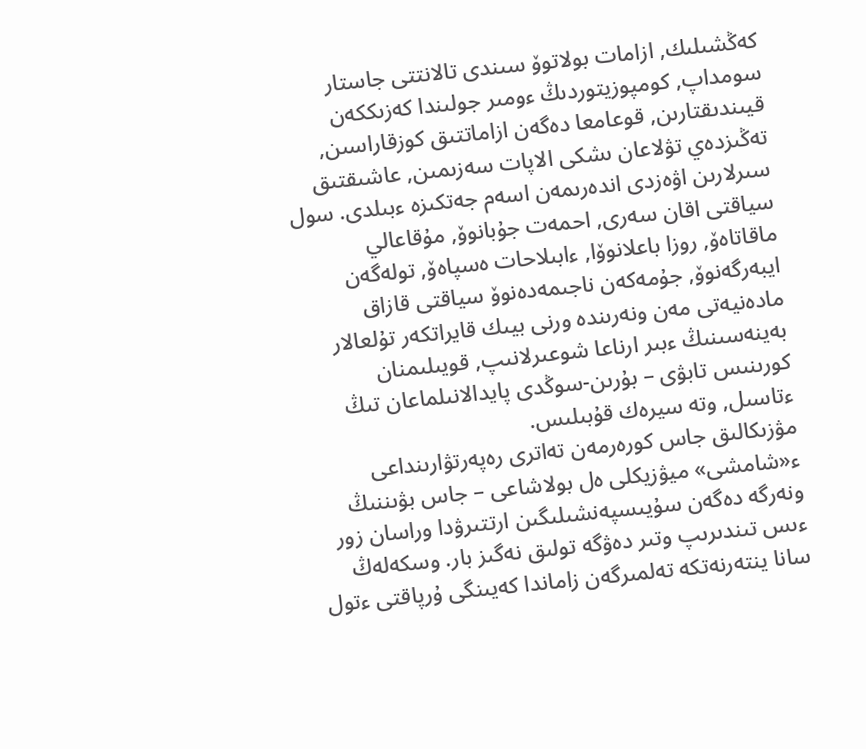كەڭشىلىك, ازامات بولاتوۆ سىندى تالانتتى جاستار سومداپ, كومپوزيتوردىڭ ءومىر جولىندا كەزىككەن قيىندىقتارىن, قوعامعا دەگەن ازاماتتىق كوزقاراسىن, تەڭىزدەي تۋلاعان ىشكى الاپات سەزىمىن, عاشىقتىق سىرلارىن اۋەزدى اندەرىمەن اسەم جەتكىزە ءبىلدى. سول سياقتى اقان سەرى, احمەت جۇبانوۆ, مۇقاعالي ماقاتاەۆ, روزا باعلانوۆا, ءابىلاحات ەسپاەۆ, تولەگەن ايبەرگەنوۆ, جۇمەكەن ناجىمەدەنوۆ سياقتى قازاق مادەنيەتى مەن ونەرىندە ورنى بيىك قايراتكەر تۇلعالار بەينەسىنىڭ ءبىر ارناعا شوعىرلانىپ, قويىلىمنان كورىنىس تابۋى – بۇرىن-سوڭدى پايدالانىلماعان تىڭ ءتاسىل, وتە سيرەك قۇبىلىس.
مۋزىكالىق جاس كورەرمەن تەاترى رەپەرتۋارىنداعى ء«شامشى» ميۋزيكلى ەل بولاشاعى – جاس بۋىننىڭ ونەرگە دەگەن سۇيىسپەنشىلىگىن ارتتىرۋدا وراسان زور ءىس تىندىرىپ وتىر دەۋگە تولىق نەگىز بار. وسكەلەڭ سانا ينتەرنەتكە تەلمىرگەن زاماندا كەيىنگى ۇرپاقتى ءتول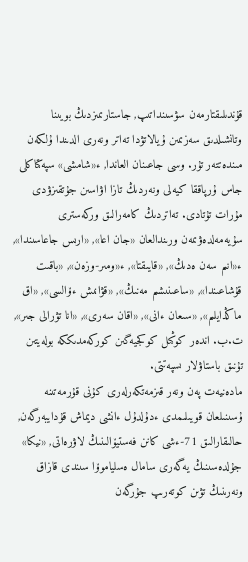قۇندىلىقتارمەن سۋسىنداتىپ, جاستارىمىزدىڭ بويىنا وتانشىلدىق سەزىمىن ۇيالاتۋدا تەاتر ونەرى الدىندا ۇلكەن مىندەتتەر تۇر. وسى جاعىنان العاندا, ء«شامشى» سپەكتاكلى جاس ۇرپاققا كيەلى ونەردىڭ تازا اۋاسىن جۇتقىزۋدى مۇرات تۇتادى. تەاتردىڭ كامەرالىق وركەسترى سۇيەمەلدەۋىمەن ورىندالعان «جان اعا», «ارىس جاعاسىندا», ء«انىم سەن ەدىڭ», «قايىقتا», ء«ومىر-وزەن», «باقىت قۇشاعىندا», «ساعىنىشىم مەنىڭ», «قۋانىش ءۆالسى», «اق ماڭدايلىم», «سىعان ءانى», «اقان سەرى», «انا تۋرالى جىر», ت.ب. اندەر كوڭىل كوكجيەگىن كوركەمدىككە بولەيتىن تۇنىق باستاۋلار ىسپەتتى.
مادەنيەت پەن ونەر قىزمەتكەرلەرى كۇنى قۇرمەتىنە ۇسىنىلعان قويىلىمدى ءدۇلدۇل ءانشى ديماش قۇدايبەرگەن, حالىقارالىق 71-ءشى كانن فەستيۆالىنىڭ لاۋرەاتى, «نيكا» جۇلدەسىنىڭ يەگەرى سامال ەسلياموۆا سىندى قازاق ونەرىنىڭ تۋىن كوتەرىپ جۇرگەن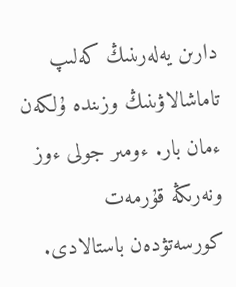دارىن يەلەرىنىڭ كەلىپ تاماشالاۋىنىڭ وزىندە ۇلكەن ءمان بار. ءومىر جولى ءوز ونەرىڭە قۇرمەت كورسەتۋدەن باستالادى.